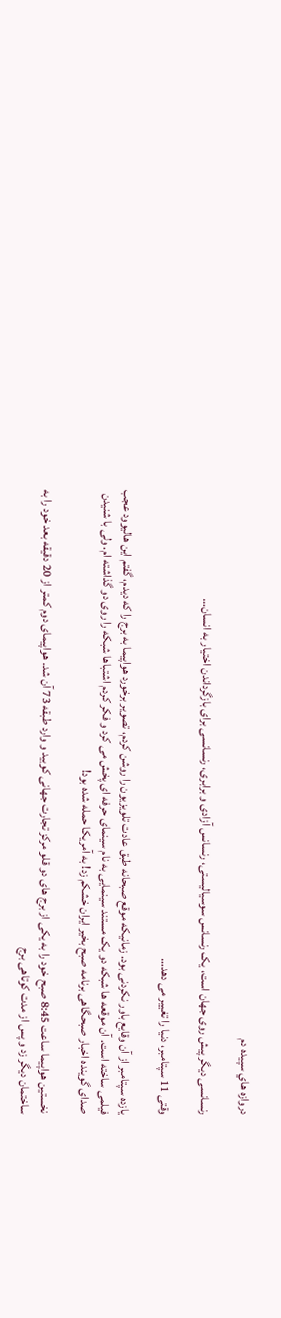دروازه هاي سپيده دم

رنسانسی دیگر پیش روی جهان است، یک رنسانس سوسیالیستی، رنسانس آزادی و برابری، رنسانسی برای بازگرداندن اختیار به انسان…

وقتی 11 سپتامبر، دنیا را تغییر می دهد…

یازده سپتامبر از آن وقایع باور نکردنی بود. زمانیکه موقع صبحانه طبق عادت تلویزیون را روشن کردم، تصویر برخورد هواپیما به برج را که دیدم، گفتم این هالیوود عجب فیلمی ساخته است. آن موقعه ها شبکه دو یک مستند سینمایی به نام سینمای حرفه ای پخش می کرد و فکر کردم اشتباها شبکه را روی دو گذاشته ام. ولی با شنیدن صدای گوینده اخبار صبحگاهی برنامه صبح بخیر ایران خشکم زد! به آمریکا حمله شده بود!

نخستین هواپیما ساعت 8:45 صبح خود را به یکی از برج های دو قلو مرکز تجارت جهانی کوبید و وارد طبقه 73 آن شد. هواپیمای دوم کمتر از 20 دقیقه بعد خود را به ساختمان دیگر زد و پس از مدت کوتاهی برج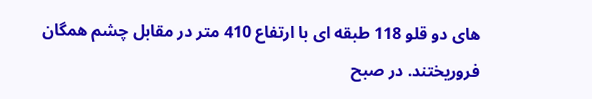های دو قلو 118 طبقه ای با ارتفاع 410 متر در مقابل چشم همگان فروریختند. در صبح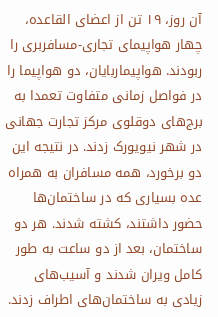آن روز، ۱۹ تن از اعضای القاعده، چهار هواپیمای تجاری-مسافربری را ربودند. هواپیماربایان، دو هواپیما را در فواصل زمانی متفاوت تعمدا به برج‌های دوقلوی مرکز تجارت جهانی در شهر نیویورک زدند. در نتیجه این دو برخورد، همه مسافران به همراه عده بسیاری که در ساختمان‌ها حضور داشتند، کشته شدند. هر دو ساختمان، بعد از دو ساعت به طور کامل ویران شدند و آسیب‌های زیادی به ساختمان‌های اطراف زدند.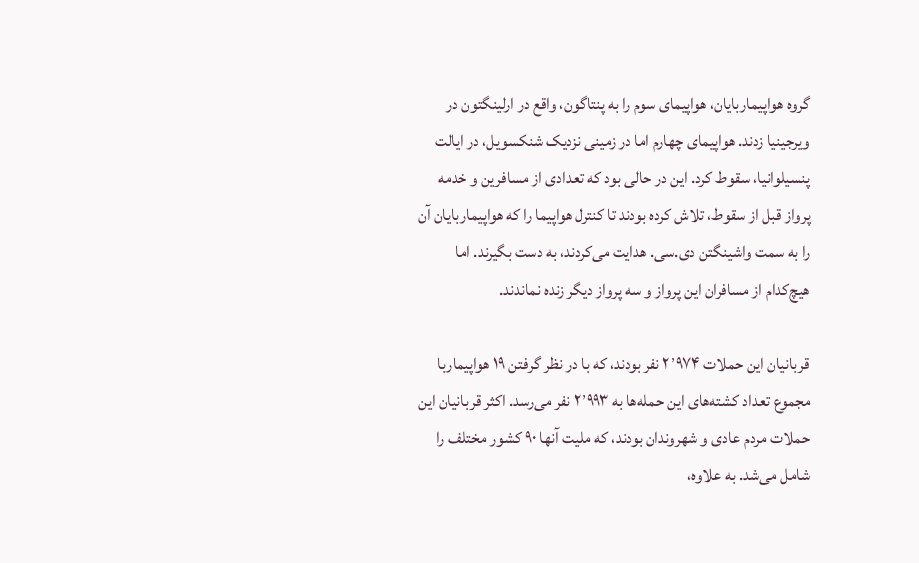گروه هواپیماربایان، هواپیمای سوم را به پنتاگون، واقع در ارلینگتون در ویرجینیا زدند. هواپیمای چهارم اما در زمینی نزدیک شنکسویل، در ایالت پنسیلوانیا، سقوط کرد. این در حالی بود که تعدادی از مسافرین و خدمه پرواز قبل از سقوط، تلاش کرده‌ بودند تا کنترل هواپیما را که هواپیماربایان آن را به سمت واشینگتن دی.سی. هدایت می‌کردند، به دست بگیرند. اما هیچ‌کدام از مسافران این پرواز و سه پرواز دیگر زنده نماندند.

قربانیان این حملات ۲٬۹۷۴ نفر بودند، که با در نظر گرفتن ۱۹ هواپیماربا مجموع تعداد کشته‌های این حمله‌ها به ۲٬۹۹۳ نفر می‌رسد. اکثر قربانیان این حملات مردم عادی و شهروندان بودند، که ملیت آنها ۹۰ کشور مختلف را شامل می‌شد. به علاوه،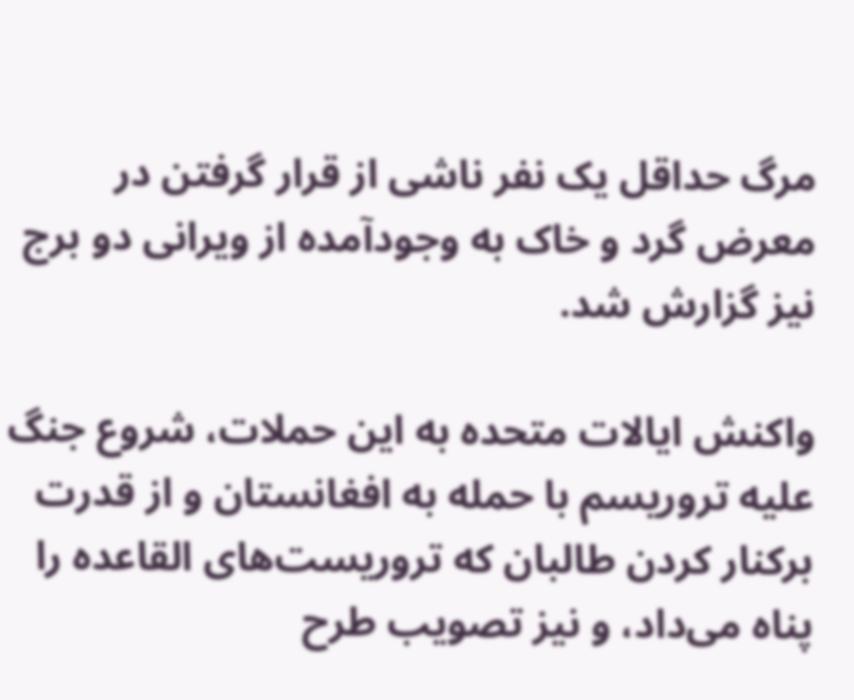مرگ حداقل یک نفر ناشی از قرار گرفتن در معرض گرد و خاک به وجودآمده از ویرانی دو برج نیز گزارش شد.

واکنش ایالات متحده به این حملات، شروع جنگ علیه تروریسم با حمله به افغانستان و از قدرت برکنار کردن طالبان که تروریست‌های القاعده را پناه می‌داد، و نیز تصویب طرح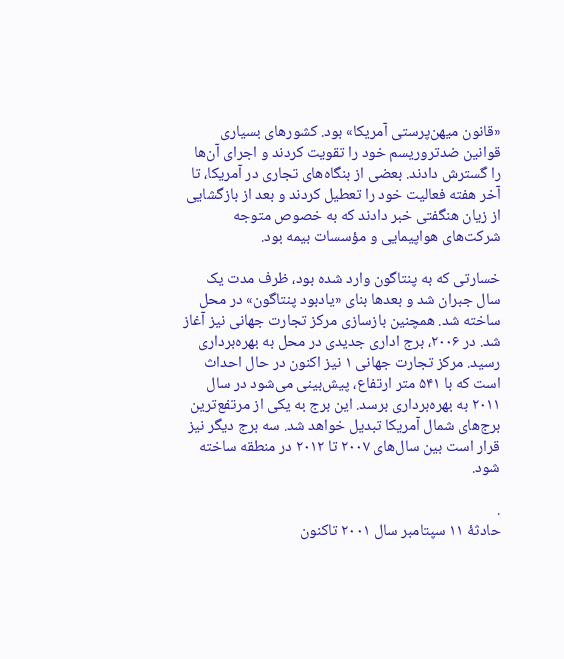«قانون میهن‌پرستی آمریکا» بود. کشورهای بسیاری قوانین ضدتروریسم خود را تقویت کردند و اجرای آن‌ها را گسترش دادند. بعضی از بنگاه‌های تجاری در آمریکا، تا آخر هفته فعالیت خود را تعطیل کردند و بعد از بازگشایی از زیان هنگفتی خبر دادند که به خصوص متوجه شرکت‌های هواپیمایی و مؤسسات بیمه بود.

خسارتی که به پنتاگون وارد شده بود، ظرف مدت یک سال جبران شد و بعدها بنای «یادبود پنتاگون» در محل ساخته شد. همچنین بازسازی مرکز تجارت جهانی نیز آغاز شد. در ۲۰۰۶، برج اداری جدیدی در محل به بهره‌برداری رسید. مرکز تجارت جهانی ۱ نیز اکنون در حال احداث است که با ۵۴۱ متر ارتفاع، پیش‌بینی می‌شود در سال ۲۰۱۱ به بهره‌برداری برسد. این برج به یکی از مرتفع‌ترین برج‌های شمال آمریکا تبدیل خواهد شد. سه برج دیگر نیز قرار است بین سال‌های ۲۰۰۷ تا ۲۰۱۲ در منطقه ساخته شود.

.
حادثهٔ ۱۱ سپتامبر سال ۲۰۰۱ تاکنون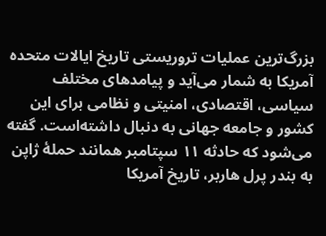بزرگ‌ترین عملیات تروریستی تاریخ ایالات متحده آمریکا به شمار می‌آید و پیامدهای مختلف سیاسی، اقتصادی، امنیتی و نظامی برای این کشور و جامعه جهانی به دنبال داشته‌است. گفته می‌شود که حادثه ۱۱ سپتامبر همانند حملهٔ ژاپن به بندر پرل هاربر، تاریخ آمریکا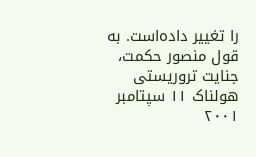را تغییر داده‌است. به قول منصور حکمت، جنايت تروريستى هولناک ١١ سپتامبر ٢٠٠١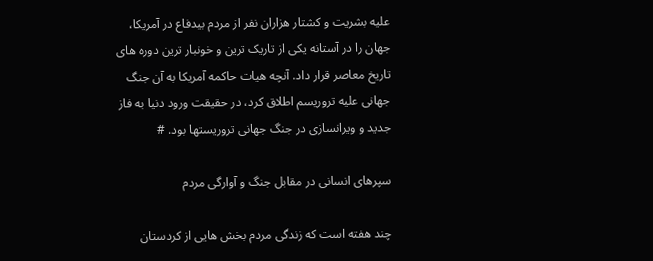عليه بشريت و کشتار هزاران نفر از مردم بيدفاع در آمريکا، جهان را در آستانه يکى از تاريک ترين و خونبار ترين دوره هاى تاريخ معاصر قرار داد. آنچه هيات حاکمه آمريکا به آن جنگ جهانى عليه تروريسم اطلاق کرد، در حقيقت ورود دنيا به فاز جديد و ويرانسازى در جنگ جهانى تروريستها بود. #

سپرهای انسانی در مقابل جنگ و آوارگی مردم

چند هفته است که زندگی مردم بخش هایی از کردستان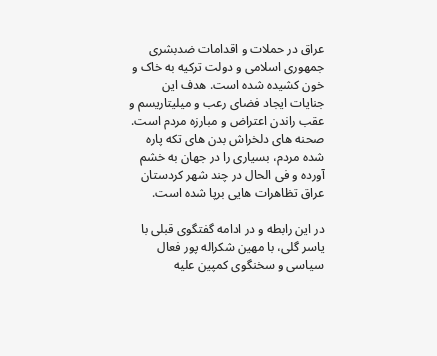عراق در حملات و اقدامات ضدبشری جمهوری اسلامی و دولت ترکیه به خاک و خون کشیده شده است. هدف این جنایات ایجاد فضای رعب و میلیتاریسم و عقب راندن اعتراض و مبارزه مردم است. صحنه های دلخراش بدن های تکه پاره شده مردم، بسیاری را در جهان به خشم آورده و فی الحال در چند شهر کردستان عراق تظاهرات هایی برپا شده است.

در این رابطه و در ادامه گفتگوی قبلی با یاسر گلی، با مهین شکراله پور فعال سیاسی و سخنگوی کمپین علیه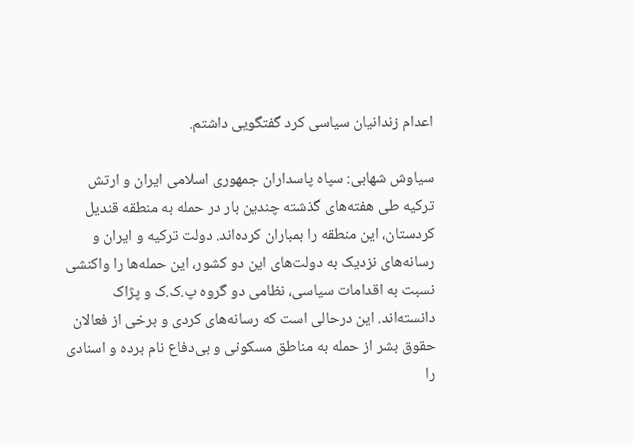اعدام زندانیان سیاسی کرد گفتگویی داشتم.

سیاوش شهابی: سپاه پاسداران جمهوری اسلامی ایران و ارتش ترکیه طی هفته‌های گذشته چندین بار در حمله به منطقه قندیل کردستان، این منطقه را بمباران کرده‌اند. دولت ترکیه و ایران و رسانه‌های نزدیک به دولت‌های این دو کشور، این حمله‌ها را واکنشی نسبت به اقدامات سیاسی، نظامی دو گروه پ.ک.ک و پژاک دانسته‌اند. این درحالی است که رسانه‌های کردی و برخی از فعالان حقوق بشر از حمله به مناطق مسکونی و بی‌دفاع نام برده و اسنادی را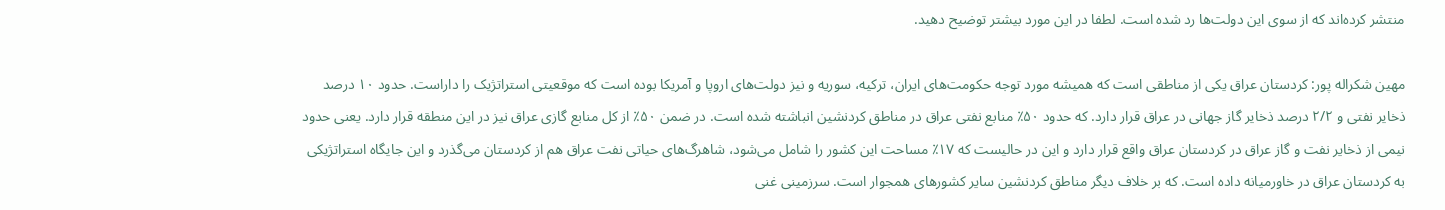منتشر کرده‌اند که از سوی این دولت‌ها رد شده است. لطفا در این مورد بیشتر توضیح دهید.

مهین شکراله پور: کردستان عراق یکی از مناطقی است که همیشه مورد توجه حکومت‌های ایران، ترکیه، سوریه و نیز دولت‌های اروپا و آمریکا بوده است که موقعیتی استراتژیک را داراست. حدود ۱۰ درصد ذخایر نفتی و ۲/۲ درصد ذخایر گاز جهانی در عراق قرار دارد. که حدود ۵۰٪ منابع نفتی عراق در مناطق کردنشین انباشته شده است. در ضمن ۵۰٪ از کل منابع گازی عراق نیز در این منطقه قرار دارد. یعنی حدود نیمی از ذخایر نفت و گاز عراق در کردستان عراق واقع قرار دارد و این در حالیست که ۱۷٪ مساحت این کشور را شامل می‌شود، شاهرگ‌های حیاتی نفت عراق هم از کردستان می‌گذرد و این جایگاه استراتژیکی به کردستان عراق در خاورمیانه داده است. که بر خلاف دیگر مناطق کردنشین سایر کشورهای همجوار است. سرزمینی غنی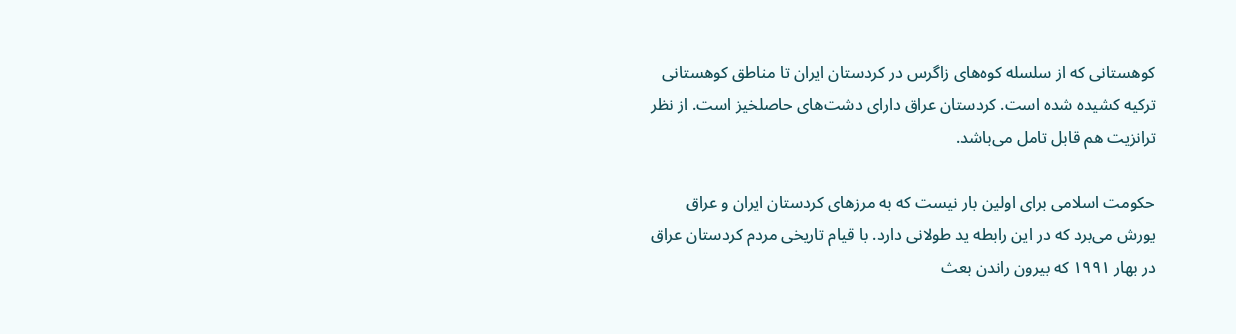کوهستانی که از سلسله کوه‌های زاگرس در کردستان ایران تا مناطق کوهستانی ترکیه کشیده شده است. کردستان عراق دارای دشت‌های حاصلخیز است. از نظر ترانزیت هم قابل تامل می‌باشد‌.

حکومت اسلامی برای اولین بار نیست که به مرزهای کردستان ایران و عراق یورش می‌برد که در این رابطه ید طولانی دارد. با قیام تاریخی مردم کردستان عراق در بهار ۱۹۹۱ که بیرون راندن بعث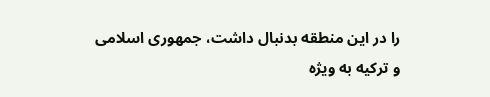را در این منطقه بدنبال داشت، جمهوری اسلامی و ترکیه به ویژه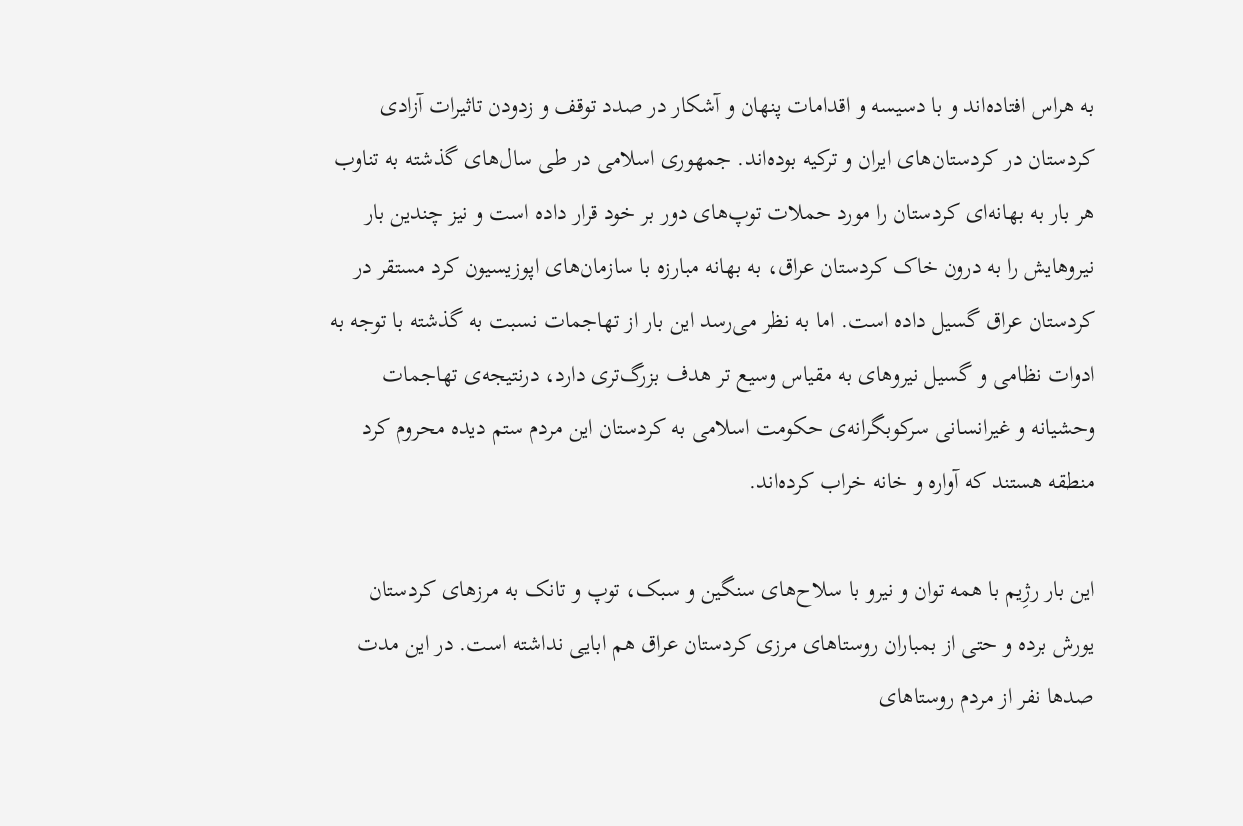به هراس افتاده‌اند و با دسیسه و اقدامات پنهان و آشکار در صدد توقف و زدودن تاثیرات آزادی کردستان در کردستان‌های ایران و ترکیه بوده‌اند. جمهوری اسلامی در طی سال‌های گذشته به تناوب هر بار به بهانه‌ای کردستان را مورد حملات توپ‌های دور بر خود قرار داده است و نیز چندین بار نیروهایش را به درون خاک کردستان عراق، به بهانه مبارزه با سازمان‌های اپوزیسیون کرد مستقر در کردستان عراق گسیل داده است. اما به نظر می‌رسد این بار از تهاجمات نسبت به گذشته با توجه به ادوات نظامی و گسیل نیروهای به مقیاس وسیع تر هدف بزرگ‌تری دارد، درنتیجه‌ی تهاجمات وحشیانه و غیرانسانی سرکوبگرانه‌ی حکومت اسلامی به کردستان این مردم ستم دیده محروم کرد منطقه هستند که آواره و خانه خراب کرده‌اند.

این بار رژِیم با همه توان و نیرو با سلاح‌های سنگین و سبک، توپ و تانک به مرزهای کردستان یورش برده و حتی از بمباران روستاهای مرزی کردستان عراق هم ابایی نداشته است. در این مدت صدها نفر از مردم روستاهای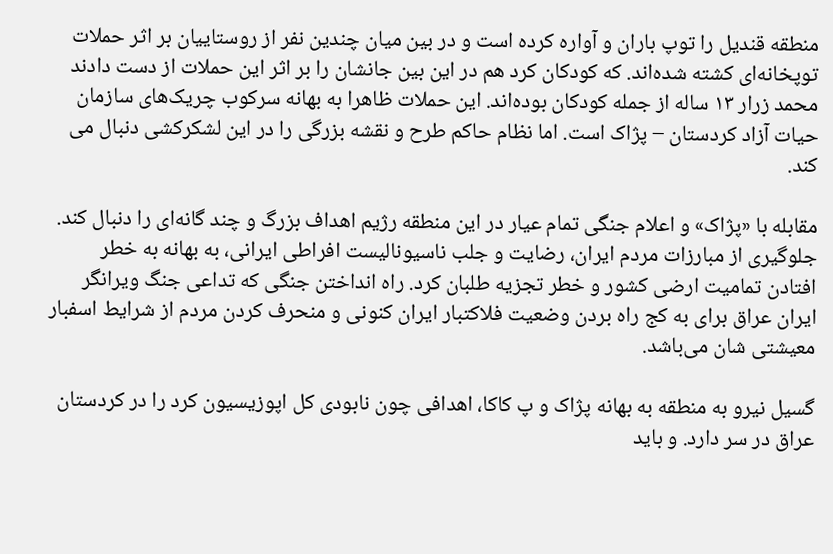منطقه قندیل را توپ باران و آواره کرده است و در بین میان چندین نفر از روستاییان بر اثر حملات توپخانه‌ای کشته شده‌اند. که کودکان کرد هم در این بین جانشان را بر اثر این حملات از دست دادند محمد زرار ۱۳ ساله از جمله کودکان بوده‌اند. این حملات ظاهرا به بهانه سرکوب چریک‌های سازمان حيات آزاد کردستان – پژاک است. اما نظام حاکم طرح و نقشه بزرگی را در این لشکرکشی دنبال می کند.

مقابله با «پژاک» و اعلام جنگی تمام عیار در این منطقه رژیم اهداف بزرگ و چند گانه‌ای را دنبال کند. جلوگیری از مبارزات مردم ایران، رضایت و جلب ناسیونالیست افراطی ایرانی، به بهانه به خطر افتادن تمامیت ارضی کشور و خطر تجزیه طلبان کرد. راه انداختن جنگی که تداعی جنگ ویرانگر ایران عراق برای به کج راه بردن وضعیت فلاکتبار ایران کنونی و منحرف کردن مردم از شرایط اسفبار معیشتی شان می‌باشد.

گسیل نیرو به منطقه به بهانه پژاک و پ کاکا، اهدافی چون نابودی کل اپوزیسیون کرد را در کردستان عراق در سر دارد. و باید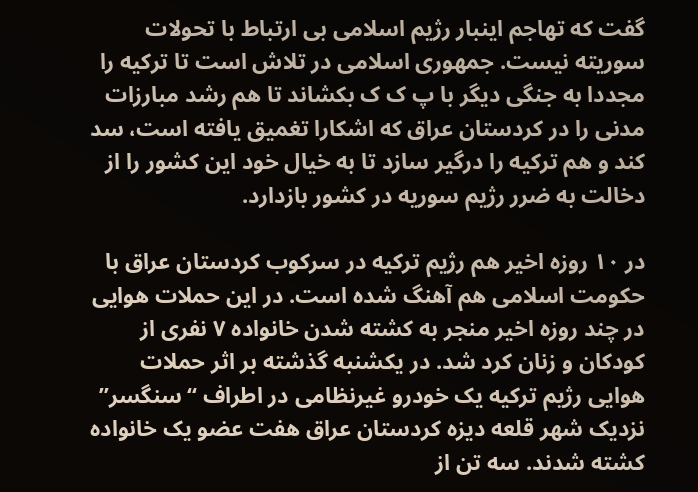گفت که تهاجم اینبار رژیم اسلامی بی ارتباط با تحولات سوریته نیست. جمهوری اسلامی در تلاش است تا ترکیه را مجددا به جنگی دیگر با پ ک ک بکشاند تا هم رشد مبارزات مدنی را در کردستان عراق که اشکارا تغمیق یافته است، سد کند و هم ترکیه را درگیر سازد تا به خیال خود این کشور را از دخالت به ضرر رژیم سوریه در کشور بازدارد.

در ۱۰ روزه اخیر هم رژیم ترکیه در سرکوب کردستان عراق با حکومت اسلامی هم آهنگ شده است. در این حملات هوایی در چند روزه اخیر منجر به کشته شدن خانواده ۷ نفری از کودکان و زنان کرد شد. در یکشنبه گذشته بر اثر حملات هوایی رژیم ترکیه یک خودرو غیرنظامی در اطراف “سنگسر” نزدیک شهر قلعه دیزه کردستان عراق هفت عضو یک خانواده کشته شدند. سه تن از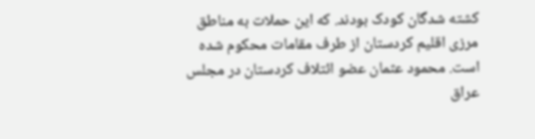کشته شدگان کودک بودند. که این حملات به مناطق مرزی اقلیم کردستان از طرف مقامات محکوم شده است. محمود عثمان عضو ائتلاف کردستان در مجلس عراق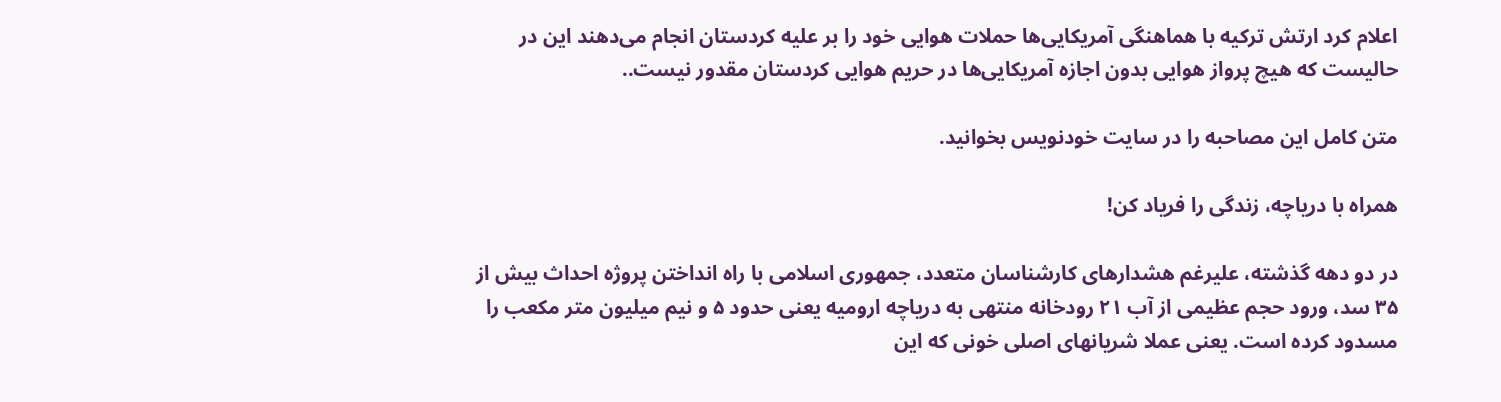اعلام کرد ارتش ترکیه با هماهنگی آمریکایی‌ها حملات هوایی خود را بر علیه کردستان انجام می‌دهند این در حالیست که هیچ پرواز هوایی بدون اجازه آمریکایی‌ها در حریم هوایی کردستان مقدور نیست..

متن کامل این مصاحبه را در سایت خودنویس بخوانید.

همراه با دریاچه، زندگی را فریاد کن!

در دو دهه گذشته، علیرغم هشدارهای کارشناسان متعدد، جمهوری اسلامی با راه انداختن پروژه احداث بیش از ۳۵ سد، ورود حجم عظیمی از آب ۲۱ رودخانه منتهی به دریاچه ارومیه یعنی حدود ۵ و نیم میلیون متر مکعب را مسدود کرده است. یعنی عملا شریانهای اصلی خونی که این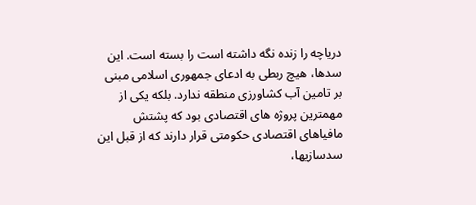دریاچه را زنده نگه داشته است را بسته است. این سدها، هیچ ربطی به ادعای جمهوری اسلامی مبنی بر تامین آب کشاورزی منطقه ندارد. بلکه یکی از مهمترین پروژه های اقتصادی بود که پشتش مافیاهای اقتصادی حکومتی قرار دارند که از قبل این سدسازیها،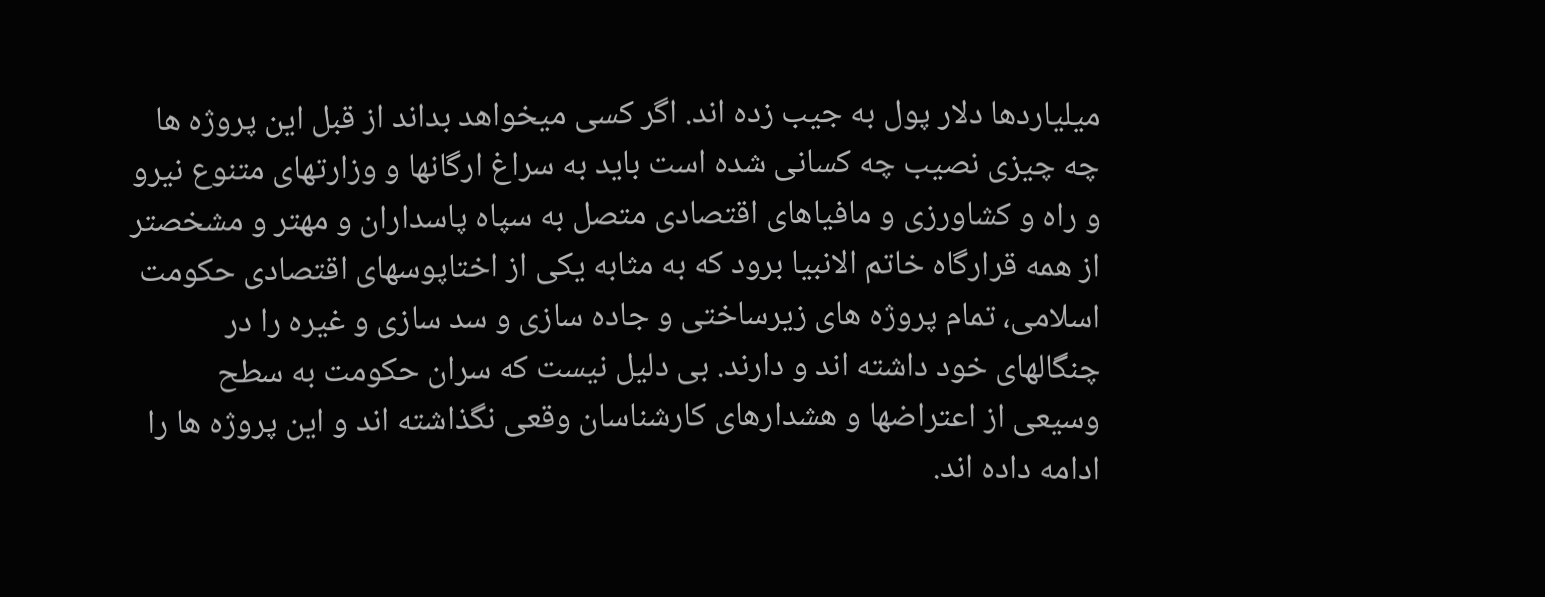میلیاردها دلار پول به جیب زده اند. اگر کسی میخواهد بداند از قبل این پروژه ها چه چیزی نصیب چه کسانی شده است باید به سراغ ارگانها و وزارتهای متنوع نیرو و راه و کشاورزی و مافیاهای اقتصادی متصل به سپاه پاسداران و مهتر و مشخصتر از همه قرارگاه خاتم الانبیا برود که به مثابه یکی از اختاپوسهای اقتصادی حکومت اسلامی، تمام پروژه های زیرساختی و جاده سازی و سد سازی و غیره را در چنگالهای خود داشته اند و دارند. بی دلیل نیست که سران حکومت به سطح وسیعی از اعتراضها و هشدارهای کارشناسان وقعی نگذاشته اند و این پروژه ها را ادامه داده اند.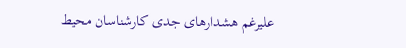علیرغم هشدارهای جدی کارشناسان محیط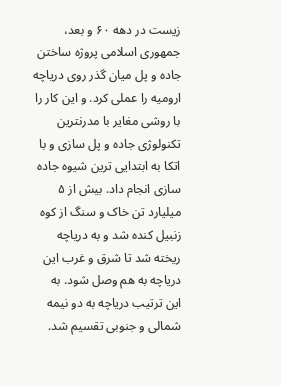زیست در دهه ۶۰ و بعد، جمهوری اسلامی پروژه ساختن جاده و پل میان گذر روی دریاچه ارومیه را عملی کرد. و این کار را با روشی مغایر با مدرنترین تکنولوژی جاده و پل سازی و با اتکا به ابتدایی ترین شیوه جاده سازی انجام داد. بیش از ۵ میلیارد تن خاک و سنگ از کوه زنبیل کنده شد و به دریاچه ریخته شد تا شرق و غرب این دریاچه به هم وصل شود. به این ترتیب دریاچه به دو نیمه شمالی و جنوبی تقسیم شد.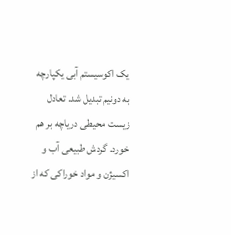یک اکوسیستم آبی یکپارچه به دونیم تبدیل شد. تعادل زیست محیطی دریاچه بر هم خورد. گردش طبیعی آب و اکسیژن و مواد خوراکی که از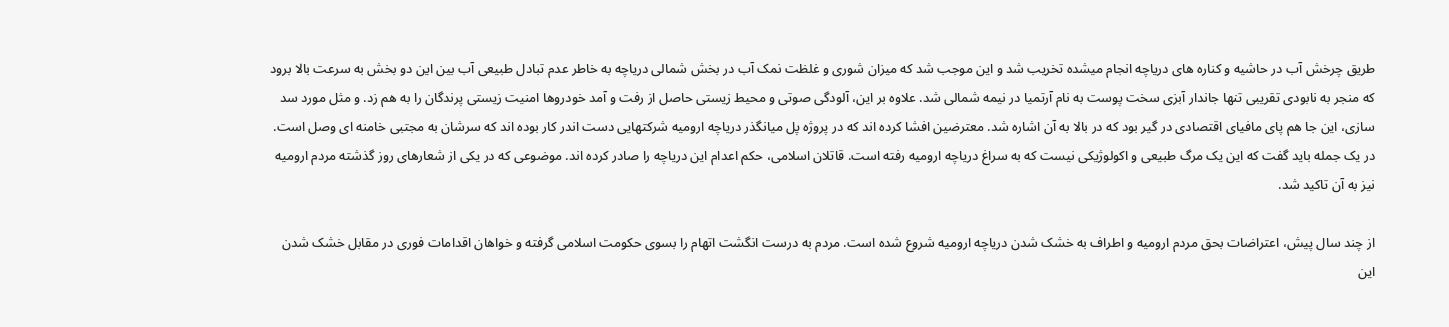طریق چرخش آب در حاشیه و کناره های دریاچه انجام میشده تخریب شد و این موجب شد که میزان شوری و غلظت نمک آب در بخش شمالی دریاچه به خاطر عدم تبادل طبیعی آب بین این دو بخش به سرعت بالا برود که منجر به نابودی تقریبی تنها جاندار آبزی سخت پوست به نام آرتمیا در نیمه شمالی شد. علاوه بر این، آلودگی صوتی و محیط زیستی حاصل از رفت و آمد خودروها امنیت زیستی پرندگان را به هم زد. و مثل مورد سد سازی، این جا هم پای مافیای اقتصادی در گیر بود که در بالا به آن اشاره شد. معترضین افشا کرده اند که در پروژه پل میانگذر دریاچه ارومیه شرکتهایی دست اندر کار بوده اند که سرشان به مجتبی خامنه ای وصل است. در یک جمله باید گفت که این یک مرگ طبیعی و اکولوژیکی نیست که به سراغ دریاچه ارومیه رفته است. قاتلان اسلامی، حکم اعدام این دریاچه را صادر کرده اند. موضوعی که در یکی از شعارهای روز گذشته مردم ارومیه نیز به آن تاکید شد.

از چند سال پيش، اعتراضات بحق مردم ارومیه و اطراف به خشک شدن درياچه ارومیه شروع شده است. مردم به درست انگشت اتهام را بسوی حکومت اسلامی گرفته و خواهان اقدامات فوری در مقابل خشک شدن این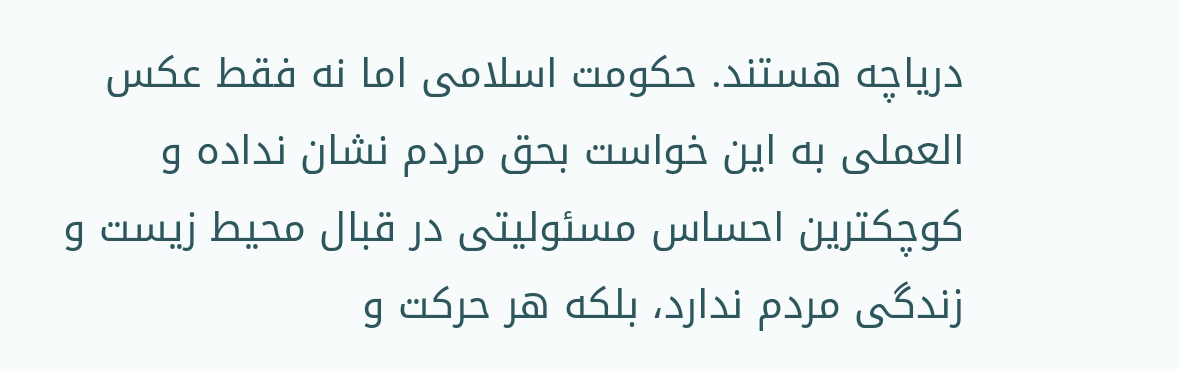درياچه هستند. حکومت اسلامی اما نه فقط عکس العملی به اين خواست بحق مردم نشان نداده و کوچکترین احساس مسئولیتی در قبال محیط زیست و زندگی مردم ندارد، بلکه هر حرکت و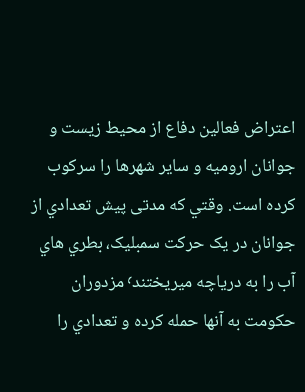اعتراض فعالين دفاع از محيط زيست و جوانان ارومیه و سایر شهرها را سرکوب کرده است. وقتي که مدتی پیش تعدادي از جوانان در يک حرکت سمبليک، بطري هاي آب را به درياچه ميريختند٬ مزدوران حکومت به آنها حمله کرده و تعدادي را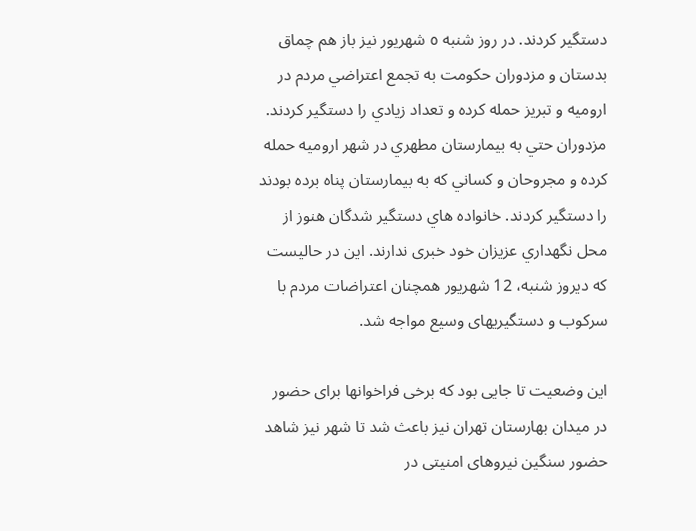دستگير کردند. در روز شنبه ٥ شهریور نیز باز هم چماق بدستان و مزدوران حکومت به تجمع اعتراضي مردم در ارومیه و تبريز حمله کرده و تعداد زيادي را دستگير کردند. مزدوران حتي به بيمارستان مطهري در شهر ارومیه حمله کرده و مجروحان و کساني که به بيمارستان پناه برده بودند را دستگير کردند. خانواده هاي دستگير شدگان هنوز از محل نگهداري عزيزان خود خبری ندارند. این در حالیست که دیروز شنبه، 12 شهریور همچنان اعتراضات مردم با سرکوب و دستگیریهای وسیع مواجه شد.

این وضعیت تا جایی بود که برخی فراخوانها برای حضور در میدان بهارستان تهران نیز باعث شد تا شهر نیز شاهد حضور سنگین نیروهای امنیتی در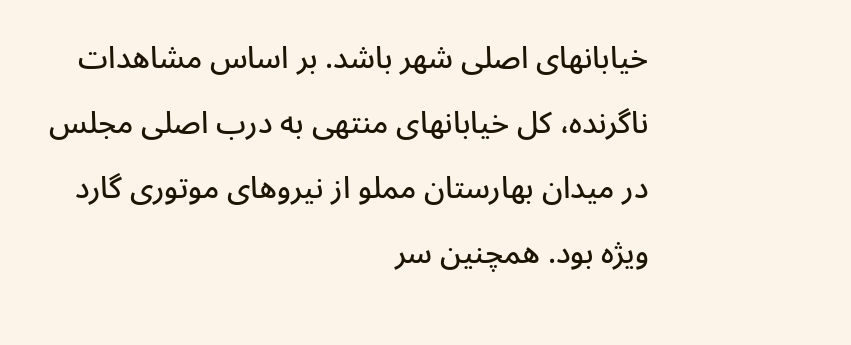خیابانهای اصلی شهر باشد. بر اساس مشاهدات ناگرنده، کل خیابانهای منتهی به درب اصلی مجلس در میدان بهارستان مملو از نیروهای موتوری گارد ویژه بود. همچنین سر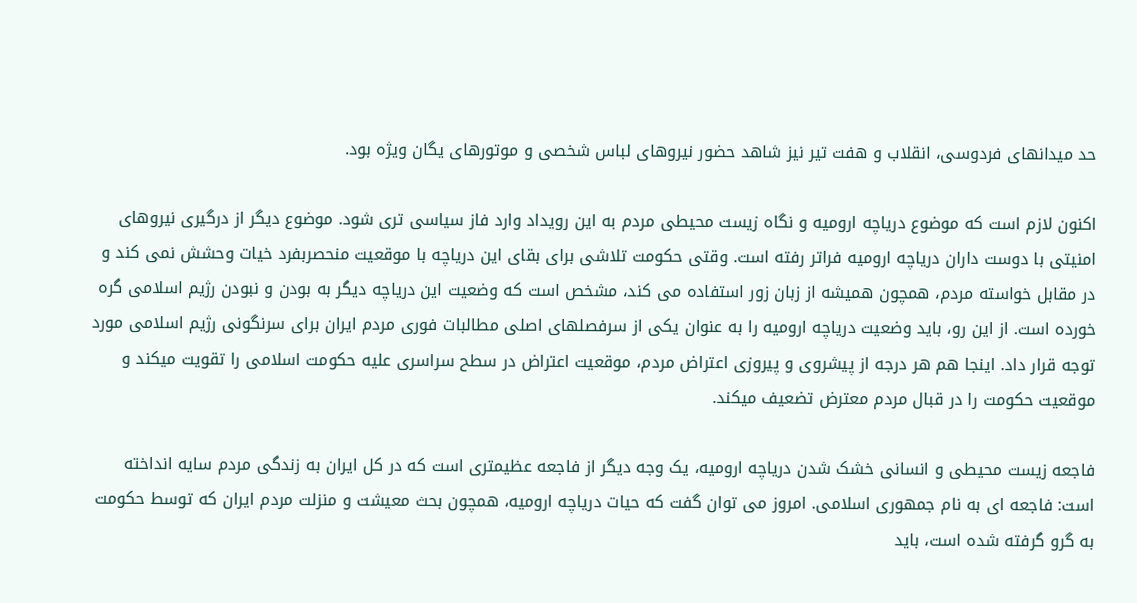حد میدانهای فردوسی، انقلاب و هفت تیر نیز شاهد حضور نیروهای لباس شخصی و موتورهای یگان ویژه بود.

اکنون لازم است که موضوع دریاچه ارومیه و نگاه زیست محیطی مردم به این رویداد وارد فاز سیاسی تری شود. موضوع دیگر از درگیری نیروهای امنیتی با دوست داران دریاچه ارومیه فراتر رفته است. وقتی حکومت تلاشی برای بقای این دریاچه با موقعیت منحصربفرد خیات وحشش نمی کند و در مقابل خواسته مردم، همچون همیشه از زبان زور استفاده می کند، مشخص است که وضعیت این دریاچه دیگر به بودن و نبودن رژیم اسلامی گره خورده است. از این رو، باید وضعیت دریاچه ارومیه را به عنوان یکی از سرفصلهای اصلی مطالبات فوری مردم ایران برای سرنگونی رژیم اسلامی مورد توجه قرار داد. اینجا هم هر درجه از پیشروی و پیروزی اعتراض مردم، موقعیت اعتراض در سطح سراسری علیه حکومت اسلامی را تقویت میکند و موقعیت حکومت را در قبال مردم معترض تضعیف میکند.

فاجعه زیست محیطی و انسانی خشک شدن دریاچه ارومیه، یک وجه دیگر از فاجعه عظیمتری است که در کل ایران به زندگی مردم سایه انداخته است: فاجعه ای به نام جمهوری اسلامی. امروز می توان گفت که حیات دریاچه ارومیه، همچون بحث معیشت و منزلت مردم ایران که توسط حکومت به گرو گرفته شده است، باید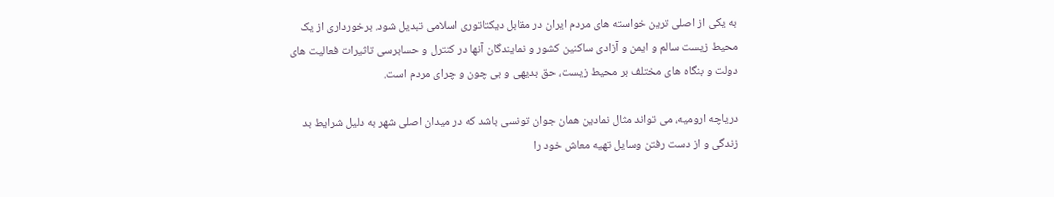به یکی از اصلی ترین خواسته های مردم ایران در مقابل دیکتاتوری اسلامی تبدیل شود. برخورداری از یک محیط زیست سالم و ایمن و آزادی ساکنین کشور و نمایندگان آنها در کنترل و حسابرسی تاثیرات فعالیت های دولت و بنگاه های مختلف بر محیط زیست، حق بدیهی و بی چون و چرای مردم است.

دریاچه ارومیه، می تواند مثال نمادین همان جوان تونسی باشد که در میدان اصلی شهر به دلیل شرایط بد زندگی و از دست رفتن وسایل تهیه معاش خود را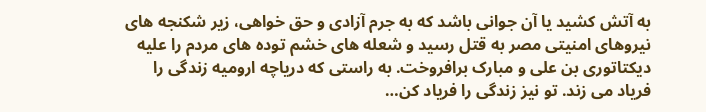به آتش کشید یا آن جوانی باشد که به جرم آزادی و حق خواهی، زیر شکنجه های نیروهای امنیتی مصر به قتل رسید و شعله های خشم توده های مردم را علیه دیکتاتوری بن علی و مبارک برافروخت. به راستی که دریاچه ارومیه زندگی را فریاد می زند. تو نیز زندگی را فریاد کن…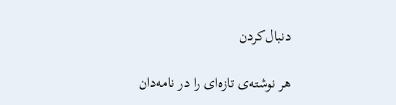دنبال‌کردن

هر نوشته‌ی تازه‌ای را در نامه‌دان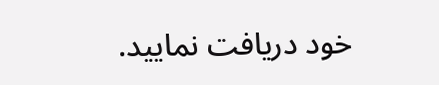خود دریافت نمایید.